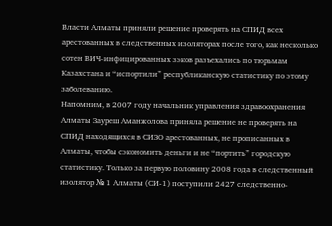Власти Алматы приняли решение проверять на СПИД всех арестованных в следственных изоляторах после того, как несколько сотен ВИЧ-инфицированных зэков разъехались по тюрьмам Казахстана и “испортили” республиканскую статистику по этому заболеванию.
Напомним, в 2007 году начальник управления здравоохранения Алматы Зауреш Аманжолова приняла решение не проверять на СПИД находящихся в СИЗО арестованных, не прописанных в Алматы, чтобы сэкономить деньги и не “портить” городскую статистику. Только за первую половину 2008 года в следственный изолятор № 1 Алматы (СИ-1) поступили 2427 следственно-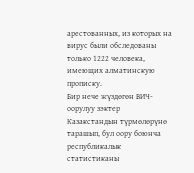арестованных, из которых на вирус были обследованы только 1222 человека, имеющих алматинскую прописку.
Бир нече жүздөгөн ВИЧ-оорулуу зэктер Казакстандын түрмөлөрүнө тарашып, бул оору боюнча республикалык статистиканы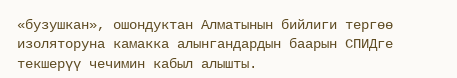«бузушкан», ошондуктан Алматынын бийлиги тергөө изоляторуна камакка алынгандардын баарын СПИДге текшерүү чечимин кабыл алышты.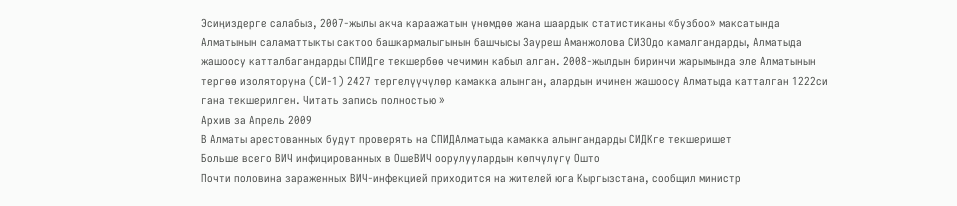Эсиңиздерге салабыз, 2007-жылы акча караажатын үнөмдөө жана шаардык статистиканы «бузбоо» максатында Алматынын саламаттыкты сактоо башкармалыгынын башчысы Зауреш Аманжолова СИЗОдо камалгандарды, Алматыда жашоосу катталбагандарды СПИДге текшербөө чечимин кабыл алган. 2008-жылдын биринчи жарымында эле Алматынын тергөө изоляторуна (СИ-1) 2427 тергелүүчүлөр камакка алынган, алардын ичинен жашоосу Алматыда катталган 1222си гана текшерилген. Читать запись полностью »
Архив за Апрель 2009
В Алматы арестованных будут проверять на СПИДАлматыда камакка алынгандарды СИДКге текшеришет
Больше всего ВИЧ инфицированных в ОшеВИЧ оорулуулардын көпчүлүгү Ошто
Почти половина зараженных ВИЧ-инфекцией приходится на жителей юга Кыргызстана, сообщил министр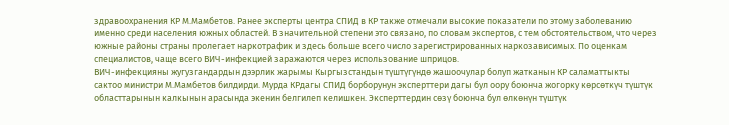здравоохранения КР М.Мамбетов. Ранее эксперты центра СПИД в КР также отмечали высокие показатели по этому заболеванию именно среди населения южных областей. В значительной степени это связано, по словам экспертов, с тем обстоятельством, что через южные районы страны пролегает наркотрафик и здесь больше всего число зарегистрированных наркозависимых. По оценкам специалистов, чаще всего ВИЧ-инфекцией заражаются через использование шприцов.
ВИЧ-инфекцияны жугузгандардын дээрлик жарымы Кыргызстандын түштүгүндө жашоочулар болуп жатканын КР саламаттыкты сактоо министри М.Мамбетов билдирди. Мурда КРдагы СПИД борборунун эксперттери дагы бул оору боюнча жогорку көрсөткүч түштүк областтарынын калкынын арасында экенин белгилеп келишкен. Эксперттердин сөзү боюнча бул өлкөнүн түштүк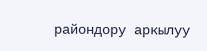райондору аркылуу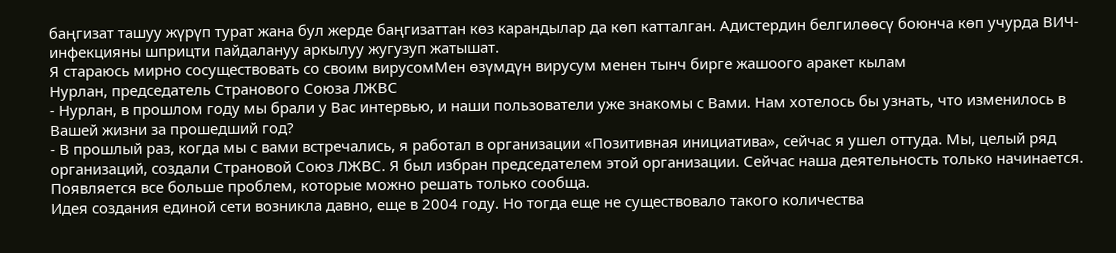баңгизат ташуу жүрүп турат жана бул жерде баңгизаттан көз карандылар да көп катталган. Адистердин белгилөөсү боюнча көп учурда ВИЧ-инфекцияны шприцти пайдалануу аркылуу жугузуп жатышат.
Я стараюсь мирно сосуществовать со своим вирусомМен өзүмдүн вирусум менен тынч бирге жашоого аракет кылам
Нурлан, председатель Странового Союза ЛЖВС
- Нурлан, в прошлом году мы брали у Вас интервью, и наши пользователи уже знакомы с Вами. Нам хотелось бы узнать, что изменилось в Вашей жизни за прошедший год?
- В прошлый раз, когда мы с вами встречались, я работал в организации «Позитивная инициатива», сейчас я ушел оттуда. Мы, целый ряд организаций, создали Страновой Союз ЛЖВС. Я был избран председателем этой организации. Сейчас наша деятельность только начинается. Появляется все больше проблем, которые можно решать только сообща.
Идея создания единой сети возникла давно, еще в 2004 году. Но тогда еще не существовало такого количества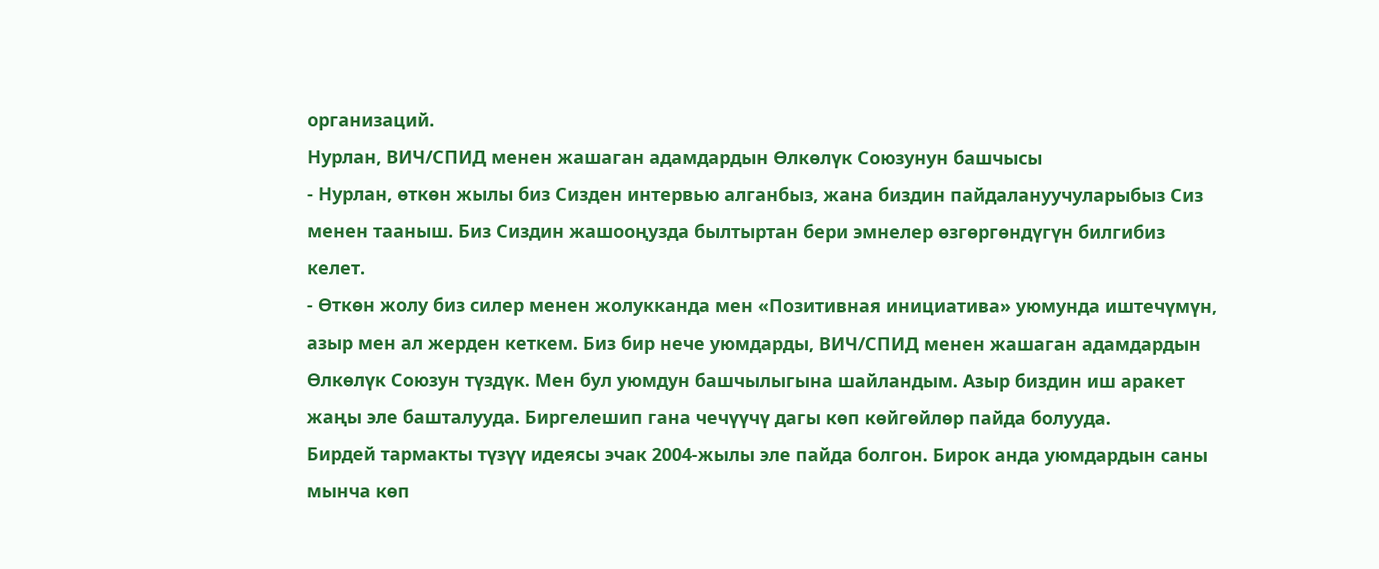организаций.
Нурлан, ВИЧ/СПИД менен жашаган адамдардын Өлкөлүк Союзунун башчысы
- Нурлан, өткөн жылы биз Сизден интервью алганбыз, жана биздин пайдалануучуларыбыз Сиз менен тааныш. Биз Сиздин жашооңузда былтыртан бери эмнелер өзгөргөндүгүн билгибиз келет.
- Өткөн жолу биз силер менен жолукканда мен «Позитивная инициатива» уюмунда иштечүмүн, азыр мен ал жерден кеткем. Биз бир нече уюмдарды, ВИЧ/СПИД менен жашаган адамдардын Өлкөлүк Союзун түздүк. Мен бул уюмдун башчылыгына шайландым. Азыр биздин иш аракет жаңы эле башталууда. Биргелешип гана чечүүчү дагы көп көйгөйлөр пайда болууда.
Бирдей тармакты түзүү идеясы эчак 2004-жылы эле пайда болгон. Бирок анда уюмдардын саны мынча көп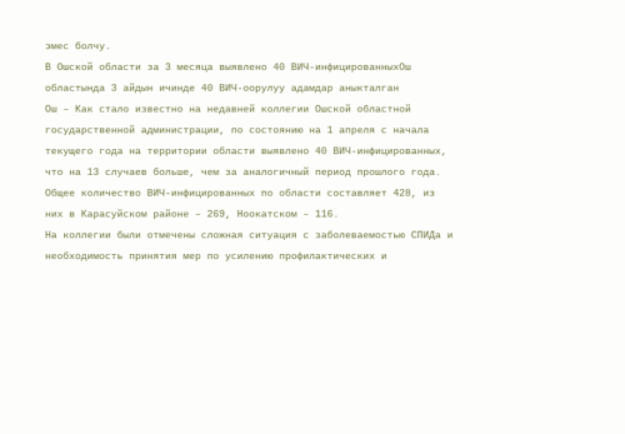эмес болчу.
В Ошской области за 3 месяца выявлено 40 ВИЧ-инфицированныхОш областында 3 айдын ичинде 40 ВИЧ-оорулуу адамдар аныкталган
Ош – Как стало известно на недавней коллегии Ошской областной государственной администрации, по состоянию на 1 апреля с начала текущего года на территории области выявлено 40 ВИЧ-инфицированных, что на 13 случаев больше, чем за аналогичный период прошлого года.
Общее количество ВИЧ-инфицированных по области составляет 428, из них в Карасуйском районе – 269, Ноокатском – 116.
На коллегии были отмечены сложная ситуация с заболеваемостью СПИДа и необходимость принятия мер по усилению профилактических и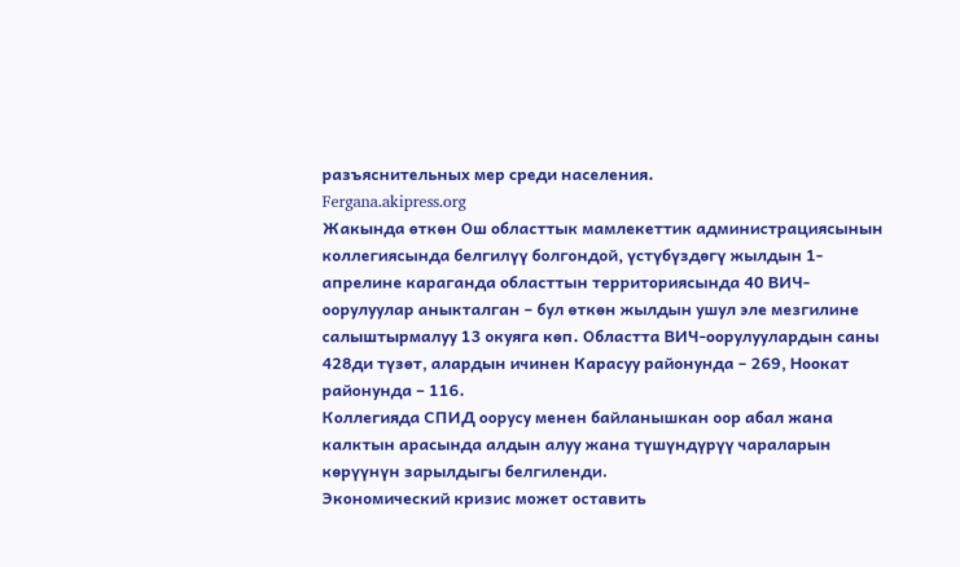разъяснительных мер среди населения.
Fergana.akipress.org
Жакында өткөн Ош областтык мамлекеттик администрациясынын коллегиясында белгилүү болгондой, үстүбүздөгү жылдын 1-апрелине караганда областтын территориясында 40 ВИЧ-оорулуулар аныкталган – бул өткөн жылдын ушул эле мезгилине салыштырмалуу 13 окуяга көп. Областта ВИЧ-оорулуулардын саны 428ди түзөт, алардын ичинен Карасуу районунда – 269, Ноокат районунда – 116.
Коллегияда СПИД оорусу менен байланышкан оор абал жана калктын арасында алдын алуу жана түшүндүрүү чараларын көрүүнүн зарылдыгы белгиленди.
Экономический кризис может оставить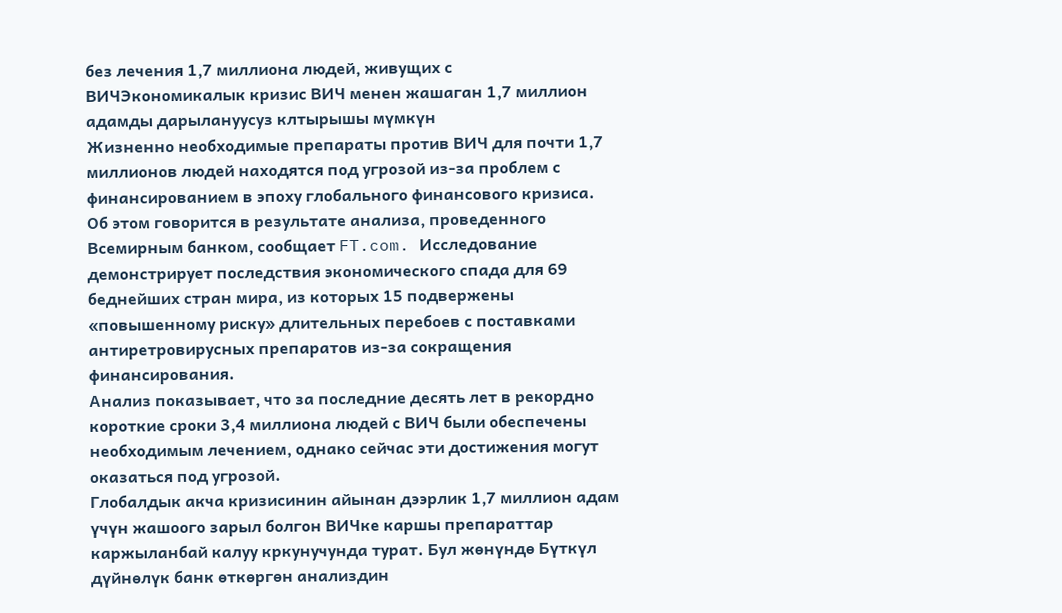без лечения 1,7 миллиона людей, живущих с ВИЧЭкономикалык кризис ВИЧ менен жашаган 1,7 миллион адамды дарылануусуз клтырышы мүмкүн
Жизненно необходимые препараты против ВИЧ для почти 1,7 миллионов людей находятся под угрозой из-за проблем с финансированием в эпоху глобального финансового кризиса. Об этом говорится в результате анализа, проведенного Всемирным банком, сообщает FT.com. Исследование демонстрирует последствия экономического спада для 69 беднейших стран мира, из которых 15 подвержены «повышенному риску» длительных перебоев с поставками антиретровирусных препаратов из-за сокращения финансирования.
Анализ показывает, что за последние десять лет в рекордно короткие сроки 3,4 миллиона людей с ВИЧ были обеспечены необходимым лечением, однако сейчас эти достижения могут оказаться под угрозой.
Глобалдык акча кризисинин айынан дээрлик 1,7 миллион адам үчүн жашоого зарыл болгон ВИЧке каршы препараттар каржыланбай калуу кркунучунда турат. Бул жөнүндө Бүткүл дүйнөлүк банк өткөргөн анализдин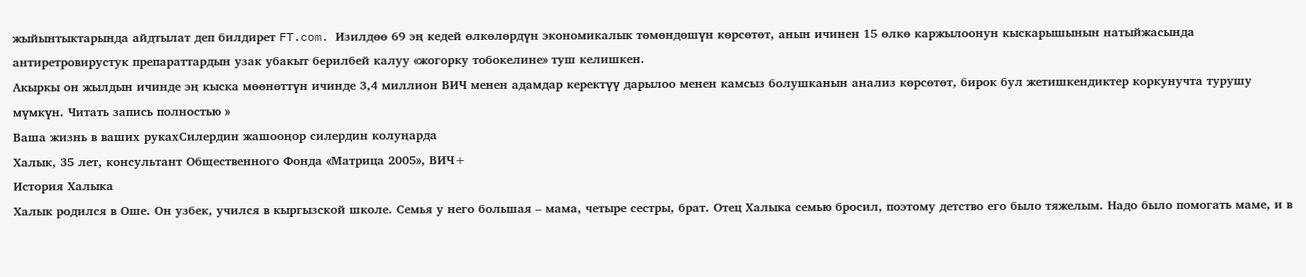жыйынтыктарында айдтылат деп билдирет FT.com. Изилдөө 69 эң кедей өлкөлөрдүн экономикалык төмөндөшүн көрсөтөт, анын ичинен 15 өлкө каржылоонун кыскарышынын натыйжасында антиретровирустук препараттардын узак убакыт берилбей калуу «жогорку тобокелине» туш келишкен.
Акыркы он жылдын ичинде эң кыска мөөнөттүн ичинде 3,4 миллион ВИЧ менен адамдар керектүү дарылоо менен камсыз болушканын анализ көрсөтөт, бирок бул жетишкендиктер коркунучта турушу мүмкүн. Читать запись полностью »
Ваша жизнь в ваших рукахСилердин жашооңор силердин колуңарда
Халык, 35 лет, консультант Общественного Фонда «Матрица 2005», ВИЧ+
История Халыка
Халык родился в Оше. Он узбек, учился в кыргызской школе. Семья у него большая – мама, четыре сестры, брат. Отец Халыка семью бросил, поэтому детство его было тяжелым. Надо было помогать маме, и в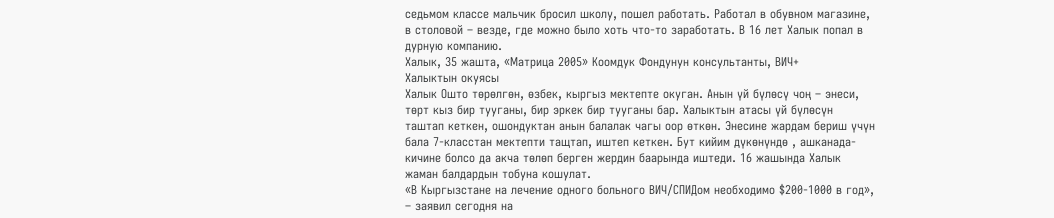седьмом классе мальчик бросил школу, пошел работать. Работал в обувном магазине, в столовой – везде, где можно было хоть что-то заработать. В 16 лет Халык попал в дурную компанию.
Халык, 35 жашта, «Матрица 2005» Коомдук Фондунун консультанты, ВИЧ+
Халыктын окуясы
Халык Ошто төрөлгөн, өзбек, кыргыз мектепте окуган. Анын үй бүлөсү чоң – энеси, төрт кыз бир тууганы, бир эркек бир тууганы бар. Халыктын атасы үй бүлөсүн таштап кеткен, ошондуктан анын балалак чагы оор өткөн. Энесине жардам бериш үчүн бала 7-класстан мектепти тащтап, иштеп кеткен. Бут кийим дүкөнүндө , ашканада-кичине болсо да акча төлөп берген жердин баарында иштеди. 16 жашында Халык жаман балдардын тобуна кошулат.
«В Кыргызстане на лечение одного больного ВИЧ/СПИДом необходимо $200-1000 в год», – заявил сегодня на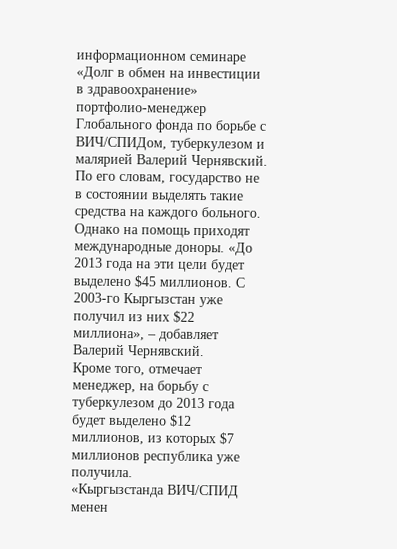информационном семинаре «Долг в обмен на инвестиции в здравоохранение» портфолио-менеджер Глобального фонда по борьбе с ВИЧ/СПИДом, туберкулезом и малярией Валерий Чернявский.
По его словам, государство не в состоянии выделять такие средства на каждого больного. Однако на помощь приходят международные доноры. «До 2013 года на эти цели будет выделено $45 миллионов. С 2003-го Кыргызстан уже получил из них $22 миллиона», – добавляет Валерий Чернявский.
Кроме того, отмечает менеджер, на борьбу с туберкулезом до 2013 года будет выделено $12 миллионов, из которых $7 миллионов республика уже получила.
«Кыргызстанда ВИЧ/СПИД менен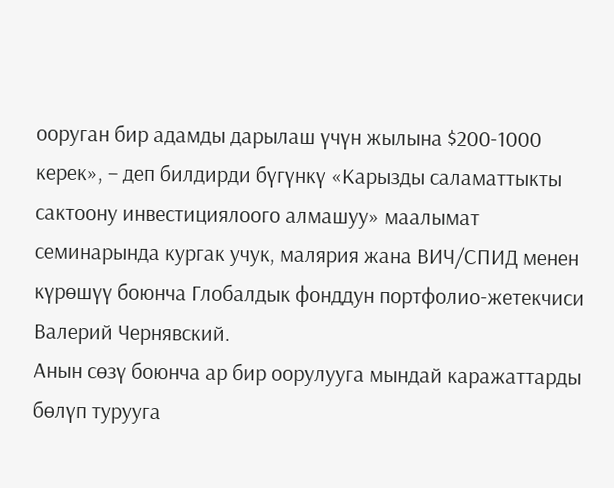ооруган бир адамды дарылаш үчүн жылына $200-1000 керек», – деп билдирди бүгүнкү «Карызды саламаттыкты сактоону инвестициялоого алмашуу» маалымат семинарында кургак учук, малярия жана ВИЧ/СПИД менен күрөшүү боюнча Глобалдык фонддун портфолио-жетекчиси Валерий Чернявский.
Анын сөзү боюнча ар бир оорулууга мындай каражаттарды бөлүп турууга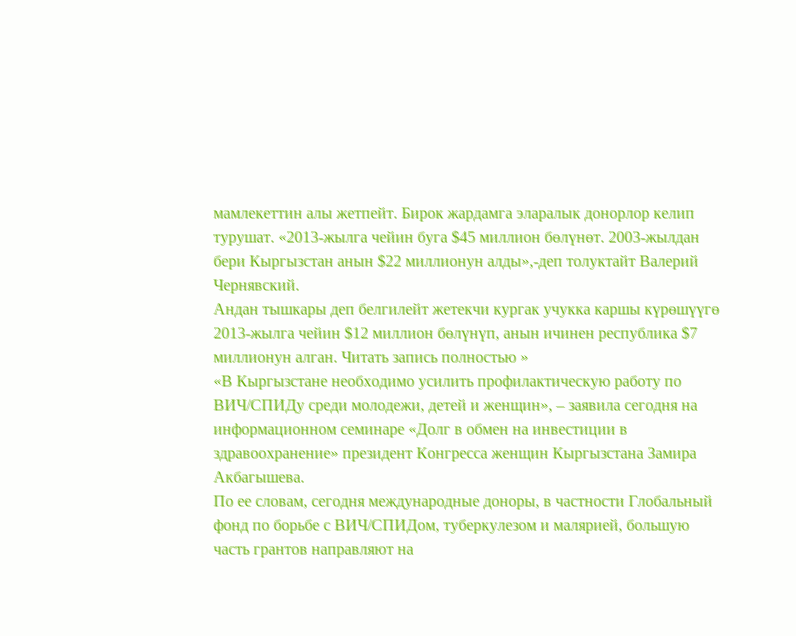мамлекеттин алы жетпейт. Бирок жардамга эларалык донорлор келип турушат. «2013-жылга чейин буга $45 миллион бөлүнөт. 2003-жылдан бери Кыргызстан анын $22 миллионун алды»,-деп толуктайт Валерий Чернявский.
Андан тышкары деп белгилейт жетекчи кургак учукка каршы күрөшүүгө 2013-жылга чейин $12 миллион бөлүнүп, анын ичинен республика $7 миллионун алган. Читать запись полностью »
«В Кыргызстане необходимо усилить профилактическую работу по ВИЧ/СПИДу среди молодежи, детей и женщин», – заявила сегодня на информационном семинаре «Долг в обмен на инвестиции в здравоохранение» президент Конгресса женщин Кыргызстана Замира Акбагышева.
По ее словам, сегодня международные доноры, в частности Глобальный фонд по борьбе с ВИЧ/СПИДом, туберкулезом и малярией, большую часть грантов направляют на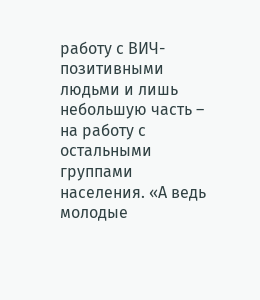работу с ВИЧ-позитивными людьми и лишь небольшую часть – на работу с остальными группами населения. «А ведь молодые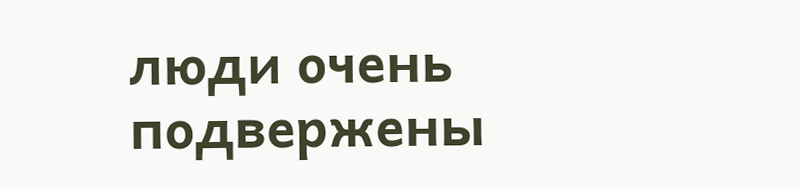люди очень подвержены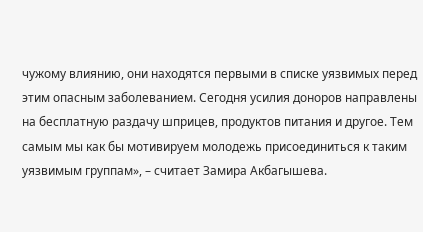чужому влиянию, они находятся первыми в списке уязвимых перед этим опасным заболеванием. Сегодня усилия доноров направлены на бесплатную раздачу шприцев, продуктов питания и другое. Тем самым мы как бы мотивируем молодежь присоединиться к таким уязвимым группам», – считает Замира Акбагышева.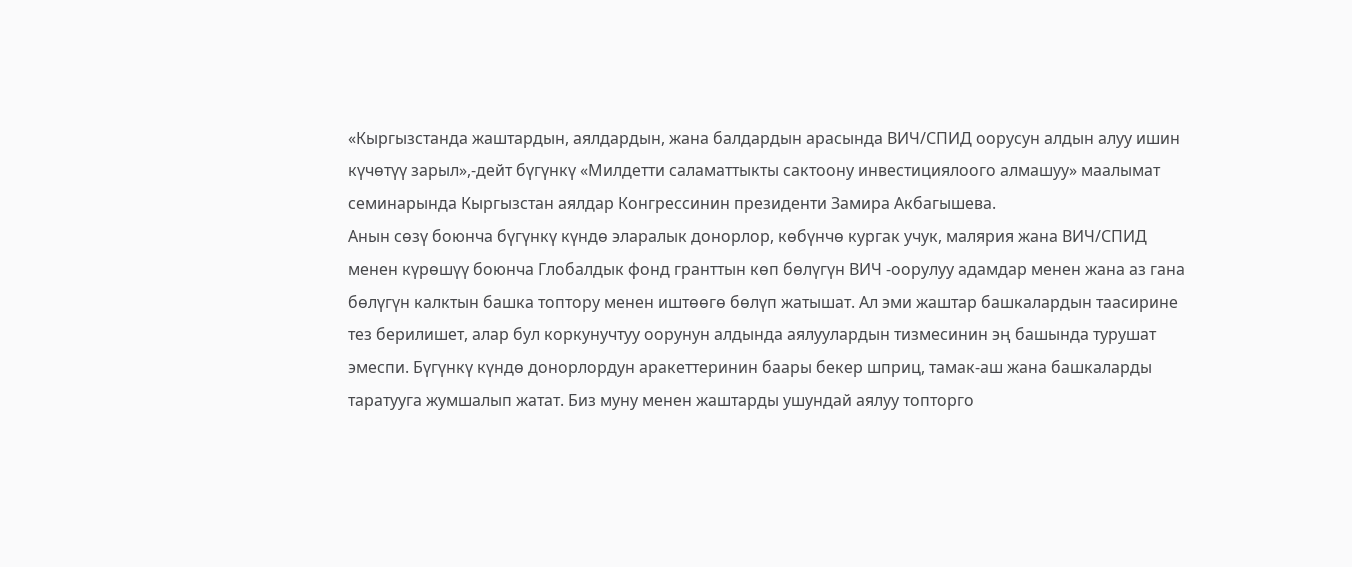«Кыргызстанда жаштардын, аялдардын, жана балдардын арасында ВИЧ/СПИД оорусун алдын алуу ишин күчөтүү зарыл»,-дейт бүгүнкү «Милдетти саламаттыкты сактоону инвестициялоого алмашуу» маалымат семинарында Кыргызстан аялдар Конгрессинин президенти Замира Акбагышева.
Анын сөзү боюнча бүгүнкү күндө эларалык донорлор, көбүнчө кургак учук, малярия жана ВИЧ/СПИД менен күрөшүү боюнча Глобалдык фонд гранттын көп бөлүгүн ВИЧ -оорулуу адамдар менен жана аз гана бөлүгүн калктын башка топтору менен иштөөгө бөлүп жатышат. Ал эми жаштар башкалардын таасирине тез берилишет, алар бул коркунучтуу оорунун алдында аялуулардын тизмесинин эң башында турушат эмеспи. Бүгүнкү күндө донорлордун аракеттеринин баары бекер шприц, тамак-аш жана башкаларды таратууга жумшалып жатат. Биз муну менен жаштарды ушундай аялуу топторго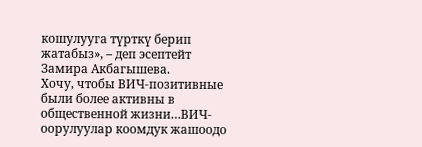кошулууга түрткү берип жатабыз», – деп эсептейт Замира Акбагышева.
Хочу, чтобы ВИЧ-позитивные были более активны в общественной жизни…ВИЧ-оорулуулар коомдук жашоодо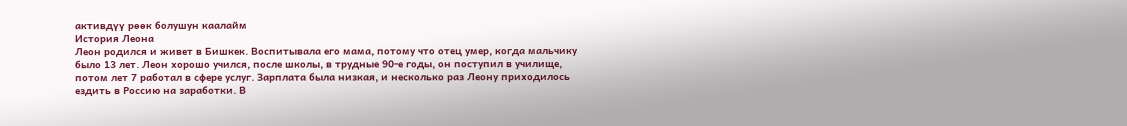активдүү рөөк болушун каалайм
История Леона
Леон родился и живет в Бишкек. Воспитывала его мама, потому что отец умер, когда мальчику было 13 лет. Леон хорошо учился, после школы, в трудные 90-е годы, он поступил в училище, потом лет 7 работал в сфере услуг. Зарплата была низкая, и несколько раз Леону приходилось ездить в Россию на заработки. В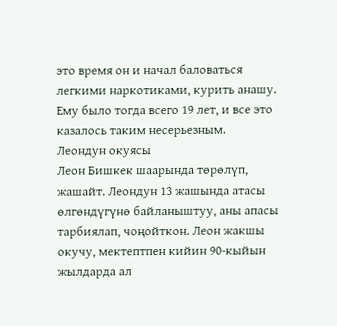это время он и начал баловаться легкими наркотиками, курить анашу. Ему было тогда всего 19 лет, и все это казалось таким несерьезным.
Леондун окуясы
Леон Бишкек шаарында төрөлүп, жашайт. Леондун 13 жашында атасы өлгөндүгүнө байланыштуу, аны апасы тарбиялап, чоңойткон. Леон жакшы окучу, мектептпен кийин 90-кыйын жылдарда ал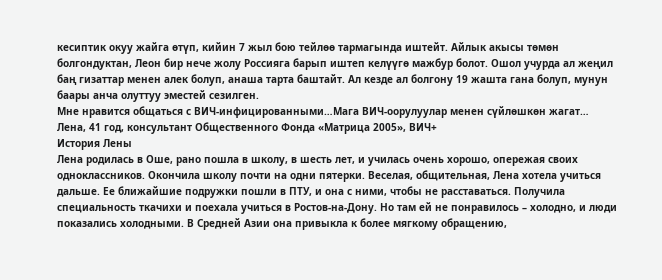кесиптик окуу жайга өтүп, кийин 7 жыл бою тейлөө тармагында иштейт. Айлык акысы төмөн болгондуктан, Леон бир нече жолу Россияга барып иштеп келүүгө мажбур болот. Ошол учурда ал жеңил баң гизаттар менен алек болуп, анаша тарта баштайт. Ал кезде ал болгону 19 жашта гана болуп, мунун баары анча олуттуу эместей сезилген.
Мне нравится общаться с ВИЧ-инфицированными…Мага ВИЧ-оорулуулар менен сүйлөшкөн жагат…
Лена, 41 год, консультант Общественного Фонда «Матрица 2005», ВИЧ+
История Лены
Лена родилась в Оше, рано пошла в школу, в шесть лет, и училась очень хорошо, опережая своих одноклассников. Окончила школу почти на одни пятерки. Веселая, общительная, Лена хотела учиться дальше. Ее ближайшие подружки пошли в ПТУ, и она с ними, чтобы не расставаться. Получила специальность ткачихи и поехала учиться в Ростов-на-Дону. Но там ей не понравилось – холодно, и люди показались холодными. В Средней Азии она привыкла к более мягкому обращению,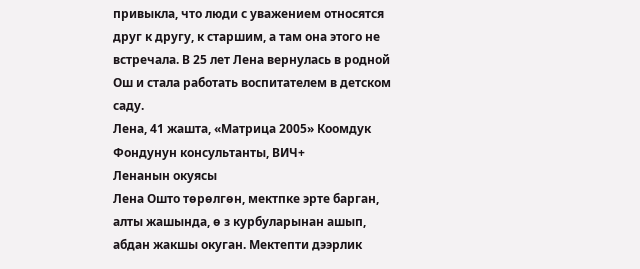привыкла, что люди с уважением относятся друг к другу, к старшим, а там она этого не встречала. В 25 лет Лена вернулась в родной Ош и стала работать воспитателем в детском саду.
Лена, 41 жашта, «Матрица 2005» Коомдук Фондунун консультанты, ВИЧ+
Ленанын окуясы
Лена Ошто төрөлгөн, мектпке эрте барган, алты жашында, ө з курбуларынан ашып, абдан жакшы окуган. Мектепти дээрлик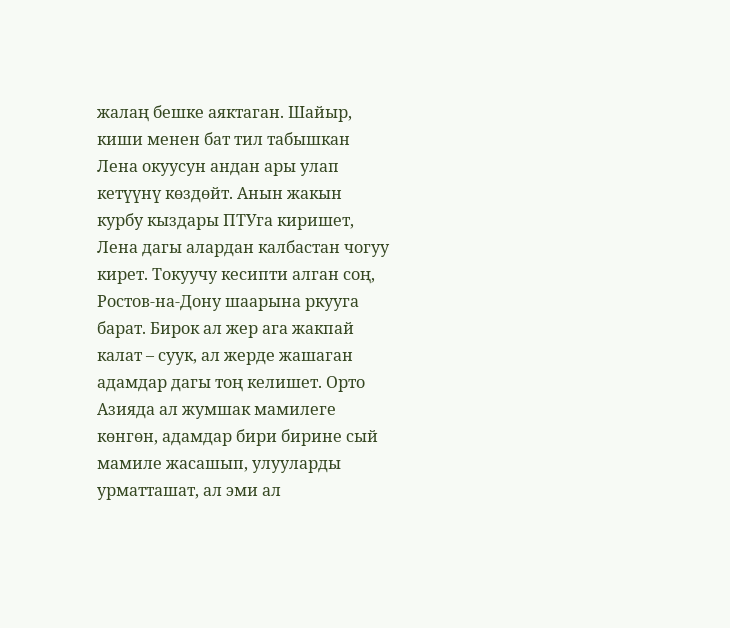жалаң бешке аяктаган. Шайыр, киши менен бат тил табышкан Лена окуусун андан ары улап кетүүнү көздөйт. Анын жакын курбу кыздары ПТУга киришет, Лена дагы алардан калбастан чогуу кирет. Токуучу кесипти алган соң, Ростов-на-Дону шаарына ркууга барат. Бирок ал жер ага жакпай калат – суук, ал жерде жашаган адамдар дагы тоң келишет. Орто Азияда ал жумшак мамилеге көнгөн, адамдар бири бирине сый мамиле жасашып, улууларды урматташат, ал эми ал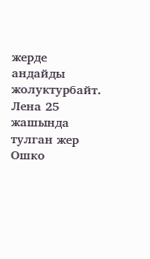жерде андайды жолуктурбайт. Лена 25 жашында тулган жер Ошко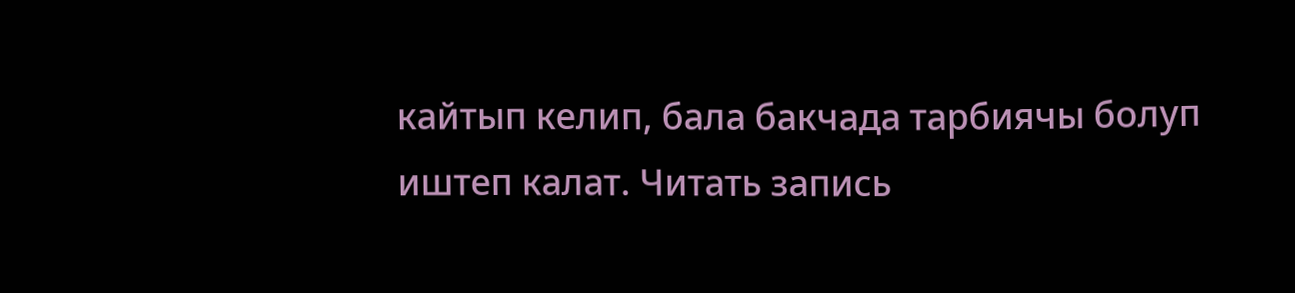кайтып келип, бала бакчада тарбиячы болуп иштеп калат. Читать запись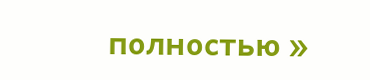полностью »